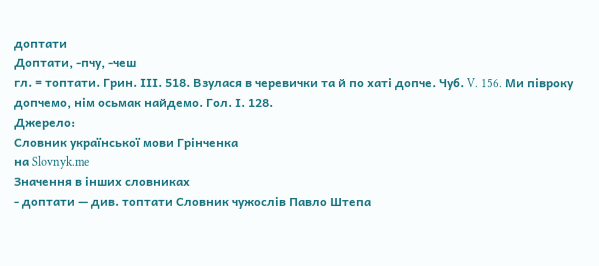доптати
Доптати, -пчу, -чеш
гл. = топтати. Грин. ІІІ. 518. Взулася в черевички та й по хаті допче. Чуб. V. 156. Ми півроку допчемо, нім осьмак найдемо. Гол. І. 128.
Джерело:
Словник української мови Грінченка
на Slovnyk.me
Значення в інших словниках
- доптати — див. топтати Словник чужослів Павло Штепа